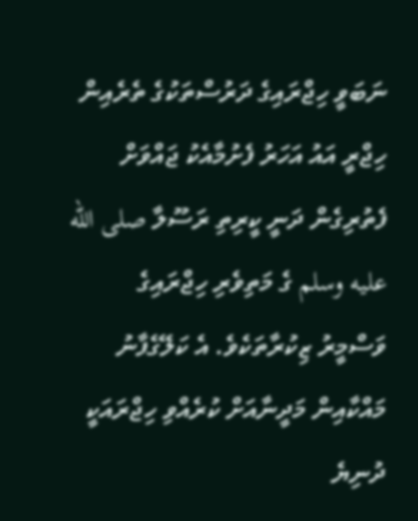ނަބަވީ ހިޖްރައިގެ ދަރުސްތަކުގެ ތެރެއިން
ހިޖްރީ އައު އަހަރު ފެށުމާއެކު ޖައްވަށް ފެތުރިގެން ދަނީ ކީރިތި ރަސޫލާ صلى الله عليه وسلم ގެ މަތިވެރި ހިޖްރައިގެ ވަސްމީރު ޒިކުރާތަކެވެ. އެ ކަލޭގެފާނު މައްކާއިން މަދީނާއަށް ކުރެއްވި ހިޖްރައަކީ ދުނިޔެ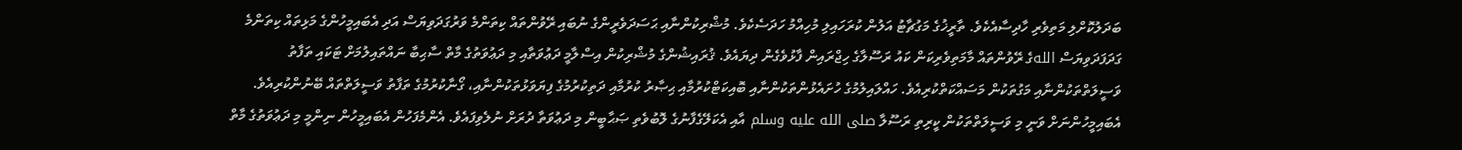ބަދަލުކޮށްލި މަތިވެރި ހާދިސާއެކެވެ. ތާރީޚުގެ މަގުޗާޓު އަލުން ކުރަހައިލި މުހިއްމު ހަދަސެކެވެ. މުޝްރިކުންނާއި ޙަސަދަވެރީންގެ ނުބައި ރޭވުންތައް ކިތަންމެ ވަރުގަދަވިޔަސް އަދި އެބައިމީހުންގެ މަޅިތައް ކިތަންމެ ގަދަފަދަވިޔަސް اللهގެ ރޭވުންތައް މާމަތިވެރިކަން ކައު ރަސޫލާގެ ހިޖްރައިން ފާޅުވެގެން ދިޔައެވެ. ޤުރައިޝުންގެ މުޝްރިކުން އިސްލާމީ ދަޢުވަތާއި މި ދަޢުވަތުގެ މާތް ސާޙިބާ ނައްތައިލުމަށް ޓަކައި ތަފާތު ވަސީލަތްތަކުންނާއި މަގުތަކުން މަސައްކަތްކުރިއެވެ. ހައްލައިލުމުގެ ހުށައެޅުންތަކުންނާއި ބޮއިކަޓްކުރުމާއި ޙިޞާރު ކުރުމާއި ދަތިކުރުމުގެ ފިޔަވަޅުތަކުންނާއި، ގޯނާކުރުމުގެ ތަފާތު ވަސީލަތްތައް ބޭނުންކުރިއެވެ. އެބައިމީހުންނަށް ވަނީ މި ވަސީލަތްތަކުން ކީރިތި ރަސޫލާ صلى الله عليه وسلم އާއި އެކަލޭގެފާނުގެ ލޮބުވެތި ޞަޙާބީން މި ދަޢުވަތާ ދުރަށް ނުލެވިފައެވެ. އެންމެފަހުން އެބައިމީހުން ނިންމީ މި ދަޢުވަތުގެ މާތް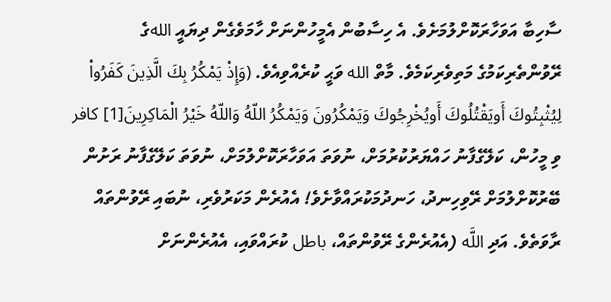ސާހިބާ އަވަހާރަކޮށްލުމަށެވެ. އެ ހިސާބުން އެމީހުންނަށް ހާމަވެގެން ދިޔައީ اللهގެ ރޭވުންތެރިކަމުގެ މަތިވެރިކަމެވެ. މާތް الله ވަޙީ ކުރެއްވިއެވެ. (وَإِذْ يَمْكُرُ بِكَ الَّذِينَ كَفَرُواْ لِيُثْبِتُوكَ أَويَقْتُلُوكَ أَويُخْرِجُوكَ وَيَمْكُرُونَ وَيَمْكُرُ اللّهُ وَاللّهُ خَيْرُ الْمَاكِرِينَ[1] كافر ވި މީހުން، ކަލޭގެފާނު ހައްޔަރުކުރުމަށް، ނުވަތަ އަވަހާރަކޮށްލުމަށް، ނުވަތަ ކަލޭގެފާނު ރަށުން ބޭރުކޮށްލުމަށް ރޭވިހިނދު، ހަނދުމަކުރައްވާށެވެ! އެއުރެން މަކަރުވެރި، ނުބައި ރޭވުންތައް ރާވަތެވެ. އަދި اللَّه (އެއުރެންގެ ރޭވުންތައް، باطل ކުރައްވައި، އެއުރެންނަށް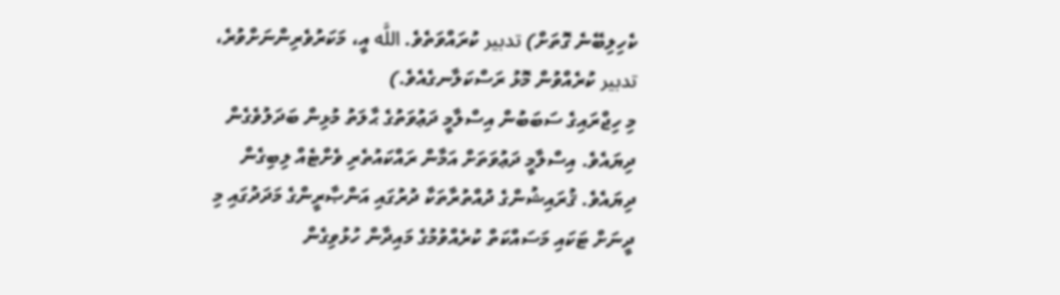ކެހިލިބޭނެ ގޮތަށް) تدبير ކުރައްވަތެވެ. اللَّه އީ، މަކަރުވެރިންނަށްވުރެ، تدبير ކުރެއްވުން މޮޅު ރަސްކަލާނގެއެވެ.)
މި ހިޖްރައިގެ ސަބަބުން އިސްލާމީ ދަޢުވަތުގެ ޙާލަތު މުޅިން ބަދަލުވެގެން ދިޔައެވެ. އިސްލާމީ ދަޢުވަތަށް އަމާން ރައްކައުތެރި ވެށްޓެއް ލިބިގެން ދިޔައެވެ. ޤުރައިޝުންގެ ދުއްތުރާތަކާ ދުރުގައި އަންޞާރީންގެ މަދަދުގައި މި ދީނަށް ޓަކައި މަސައްކަތް ކުރެއްވުމުގެ މައިދާން ހުޅުވިގެން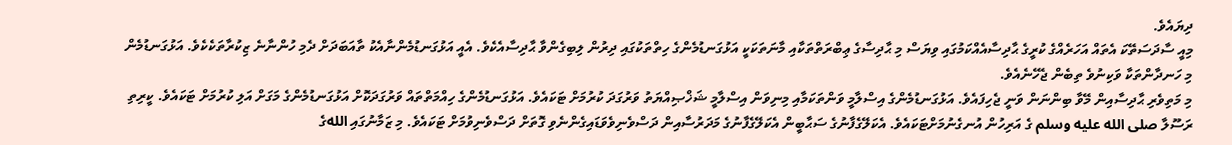ދިޔައެވެ.
މިއީ ސާދަސަތޭކަ އެތައް އަހަރެއްގެ ކުރީގެ ޙާދިސާއެއްކަމުގައި ވިޔަސް މި ޙާދިސާގެ ޢިބްރަތްތަކާއި މާނަތަކަކީ އަޅުގަނޑުމެންގެ ހިތްތަކުގައި ދިރުން ލިބިގެންވާ ޙާދިސާއެކެވެ. އެއީ އަޅުގަނޑުމެންނާއެކު ތާއަބަދަށް ދެމި ހުންނާނެ ޒިކުރާތަކެކެވެ. އަޅުގަނޑުމެން މި ހަނދާންތަކާ ވަކިނުވެ ތިބެން ޖެހޭނެއެވެ.
މި މަތިވެރި ޙާދިސާއިން މޭވާ ބިންނަން ވަނީ ޖެހިފައެވެ. އަޅުގަނޑުމެންގެ އިސްލާމީ ވަންތަކަމާއި މިނިވަން އިސްލާމީ ޝަޚްޞިއްޔަތު ވަރުގަދަ ކުރުމަށް ޓަކައެވެ. އަޅުގަނޑުމެންގެ ހިއްމަތްތައް ވަރުގަދަކޮށް އަޅުގަނޑުމެންގެ މަގަށް އަލި ކުރުމަށް ޓަކައެވެ. ކީރިތި ރަސޫލާ صلى الله عليه وسلم ގެ އަރިހުން އުނގެނުމަށްޓަކައެވެ. އެކަލޭގެފާނުގެ ސަޙާބީން އެކަލޭގެފާނުގެ މަދަރުސާއިން ދަސްވެނިވެވަޑައިގެންނެވި ގޮތަށް ދަސްވެނިވުމަށް ޓަކައެވެ. މި ޒަމާނުގައި اللهގެ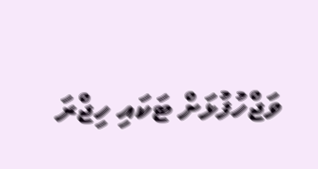ވަޖްހުފުޅަށް ޓަކައި ހިޖްރަ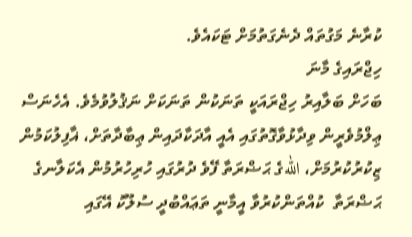ކުރާނެ މަގުތައް ދެނެގަތުމަށް ޓަކައެވެ.
ހިޖްރައިގެ މާނަ
ބަހަށް ބަލާއިރު ހިޖްރައަކީ ތަނަކުން ތަނަކަށް ނަޤުލުވުމެވެ. އެހެނަސް ޢިލްމުވެރީން ވިދާޅުވާގޮތުގައި އެއީ އާދަކާދައިން ޢިބާދާތަށް، ޣާފިލުކަމުން ޒިކުރުކުރުމަށް، اللهގެ ޙަޟްރަތާ ފޭވެ ދުރުގައި ހުރިހުރުމުން އެކަލާނގެ ޙަޟްރަތާ  ކުއްތަންކުރުވާ އީމާނީ ތަޢައްބުދީ ސުލޫކު އޭގައި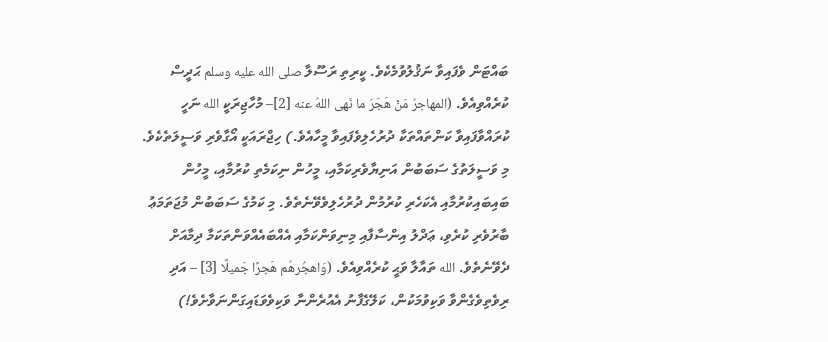ބައްޓަން ވެފައިވާ ނަޤުލުވުމެކެވެ. ކީރިތި ރަސޫލާ صلى الله عليه وسلم ޙަދީސް ކުރެއްވިއެވެ. (المهاجرُ مَنْ هَجَرَ ما نَهى اللهُ عنه [2]– މުހާޖިރަކީ الله ނަހީ ކުރައްވާފައިވާ ކަންތައްތަކާ ދުރުހެލިވެފައިވާ މީހާއެވެ.) ހިޖްރައަކީ އޯގާވެރި ވަސީލަތެކެވެ. މި ވަސީލަތުގެ ސަބަބުން އަނިޔާވެރިކަމާއި، މީހުން ނިކަމެތި ކުރުމާއި، މީހުން ބައިބައިކުރުމާއި އެކަހެރި ކުރުމުން ދުރުހެލިވެވޭނެތެވެ. މި ކަމުގެ ސަބަބުން މުޖަތަމަޢު ބާރުވެރި ކުރެވި، ޢަދްލު އިންސާފާއި މިނިވަންކަމާއި އެއްބައެއްވަންތަކަމާ ދިމާއަށް ދެވޭނެތެވެ. الله ތައާލާ ވަޙީ ކުރެއްވިއެވެ. (وَاهجُرهُم هَجرًا جَميلًا [3] – އަދި ރިވެތިވެގެންވާ ވަކިވުމަކުން، ކަލޭގެފާނު އެއުރެންނާ ވަކިވެވަޑައިގަންނަވާށެވެ!)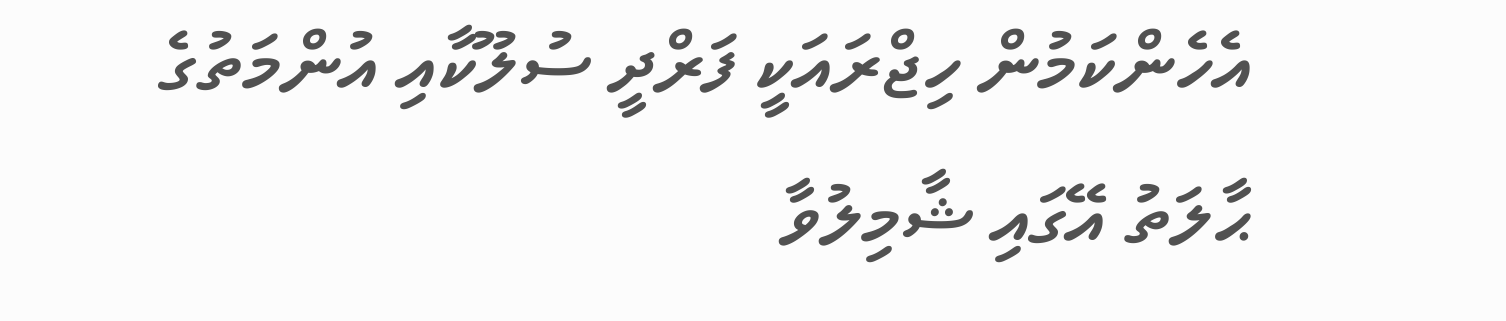އެހެންކަމުން ހިޖްރައަކީ ފަރްދީ ސުލޫކާއި އުންމަތުގެ ޙާލަތު އޭގައި ޝާމިލުވާ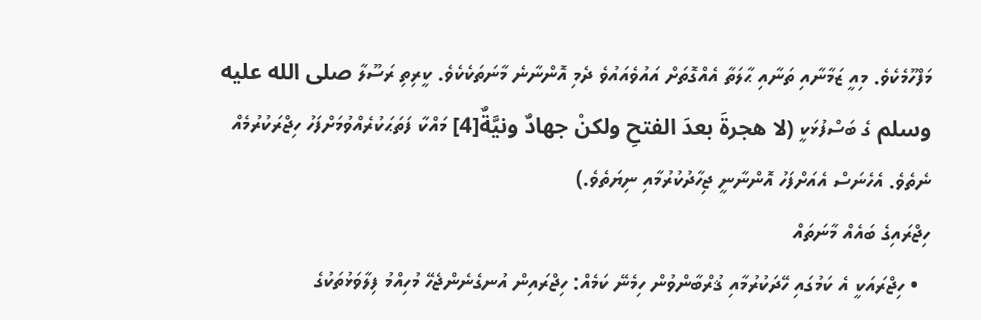މަފްހޫމެކެވެ. މިއީ ޒަމާނާއި ތަނާއި ޙާލަތާ އެއްގޮތަށް އައުވެއައުވެ ދެމި އޮންނާނެ މާނަތަކެކެވެ. ކީރިތި ރަސޫލާ صلى الله عليه وسلم ގެ ބަސްފުޅަކީ (لا هجرةَ بعدَ الفتحِ ولكنْ جهادٌ ونيَّةٌ[4] މައްކާ ފަތަޙަކުރެއްވުމަށްފަހު ހިޖްރަކުރުމެއް ނެތެވެ. އެހެނަސް އެއަށްފަހު އޮންނާނީ ޖިހާދުކުރުމާއި ނިޔަތެވެ.)
ހިޖްރައިގެ ބައެއް މާނަތައް
  • ހިޖްރައަކީ އެ ކަމުގައި ހޭދަކުރުމާއި ޤުރްބާންވުން ހިމެނޭ ކަމެއް: ހިޖްރައިން އުނގެނެންޖެހޭ މުހިއްމު ފިލާވަޅުތަކުގެ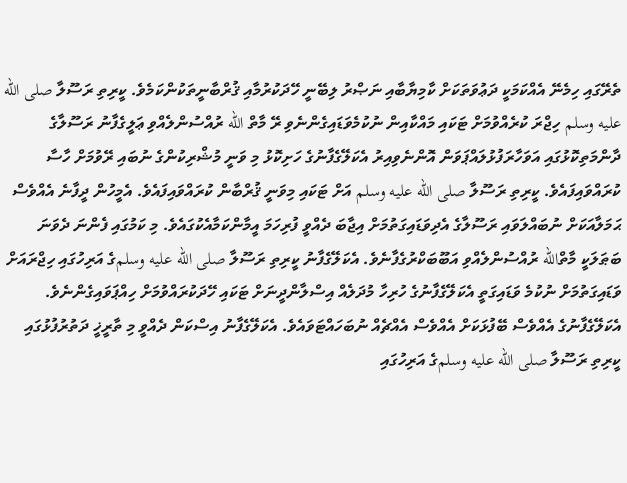ތެރޭގައި ހިމެނޭ އެއްކަމަކީ ދަޢުވަތަކަށް ކާމިޔާބާއި ނަޞްރު ލިބޭނީ ހޭދަކުރުމާއި ޤުރްބާނީތަކުންކަމެވެ. ކީރިތި ރަސޫލާ صلى الله عليه وسلم ހިޖްރަ ކުރެއްވުމަށް ޓަކައި މައްކާއިން ނުކުމެވަޑައިގެންނެވި ރޭ މާތް الله ރުއްސުންލެއްވި ޢަލީގެފާނު ރަސޫލާގެ ދާންމަތިކޮޅުގައި އަވަހާރަފުޅުލައްޕަވަން އޮންނެވިއިރު އެކަލޭގެފާނުގެ ހަށިކޮޅު މި ވަނީ މުޝްރިކުންގެ ނުބައި ރޭވުމަށް ހާސާ ކުރައްވައިފައެވެ. ކީރިތި ރަސޫލާ صلى الله عليه وسلم އަށް ޓަކައި މިވަނީ ޤުރްބާން ކުރައްވައިފައެވެ. އެމީހުން ދީފާނެ އެއްވެސް ޙަމަލާއަކަށް ނުބައްލަވައި ރަސޫލާގެ އެދިވަޑައިގަތުމަށް އިޖާބަ ދެއްވީ ފުރިހަމަ އީމާންކަމާއެކުގައެވެ. މި ކަމުގައި ފެންނަ ދެވަނަ ބަޠަލަކީ މާތްالله ރުއްސުންލެއްވި އަބޫބަކްރުގެފާނެވެ. އެކަލޭގެފާނު ކީރިތި ރަސޫލާ صلى الله عليه وسلمގެ އަރިހުގައި ހިޖްރައަށް ވަޑައިގަތުމަށް ނުކުމެ ވަޑައިގަތީ އެކަލޭގެފާނުގެ ހުރިހާ މުދަލެއް އިސްލާންދީނަށް ޓަކައި ހޭދަކުރައްވުމަށް ހިއްޕަވައިގެންނެވެ. އެކަލޭގެފާނުގެ އެއްވެސް ބޭފުޅަކަށް އެއްވެސް އެއްޗެއް ނުބަހައްޓަވައެވެ. އެކަލޭގެފާނު އިސްކަން ދެއްވީ މި ތާރީޚީ ދަތުރުފުޅުގައި ކީރިތި ރަސޫލާ صلى الله عليه وسلمގެ އަރިހުގައި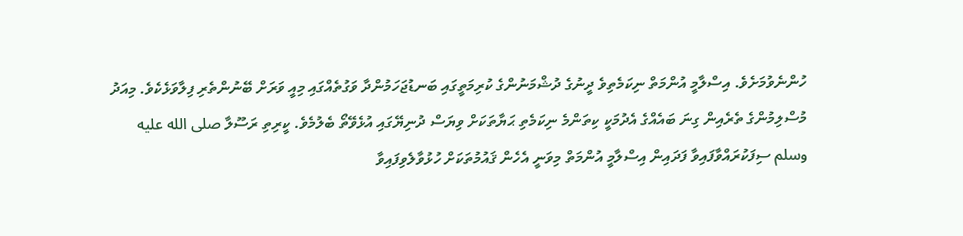ހުންނެވުމަށެވެ. އިސްލާމީ އުންމަތް ނިކަމެތިވެ ދީނުގެ ދުޝްމަނުންގެ ކުރިމަތީގައި ބަނޑުޖަހަމުންދާ ވަގުތެއްގައި މިއީ ވަރަށް ބޭނުންތެރި ފިލާވަޅެކެވެ. މިއަދު މުސްލިމުންގެ ތެރެއިން ގިނަ ބައެއްގެ އެދުމަކީ ކިތަންމެ ނިކަމެތި ޙަޔާތަކަށް ވިޔަސް ދުނިޔޭގައި އުޅެވޭތޯ ބެލުމެވެ. ކީރިތި ރަސޫލާ صلى الله عليه وسلم ސިފަކުރައްވާފައިވާ ފަދައިން އިސްލާމީ އުންމަތް މިވަނީ އެހެން ޤައުމުތަކަށް ހުޅުވާލެވިފައިވާ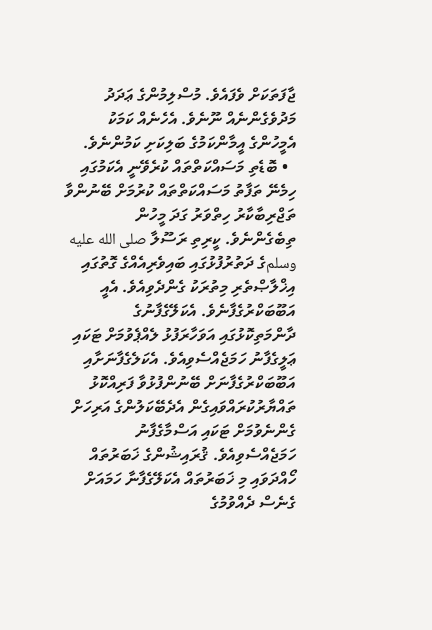ޖާފަތަކަށް ވެފައެވެ. މުސްލިމުންގެ ޢަދަދު މަދުވެގެންނެއް ނޫނެވެ. އެހެނެއް ކަމަކު އެމީހުންގެ އީމާންކަމުގެ ބަލިކަށި ކަމުންނެވެ.
  • ބޮޑެތި މަސައްކަތްތައް ކުރެވޭނީ އެކަމުގައި ހިމެނޭ ތަފާތު މަސައްކަތްތައް ކުރުމަށް ބޭނުންވާ ތަޖްރިބާކާރު ހިތްވަރު ގަދަ މީހުން ތިބެގެންނެވެ. ކީރިތި ރަސޫލާ صلى الله عليه وسلمގެ ދަތުރުފުޅުގައި ބައިވެރިއެއްގެ ގޮތުގައި އިޚްލާޞްތެރި މިތުރަކު ގެންދެވިއެވެ. އެއީ އަބޫބަކްރުގެފާނެވެ. އެކަލޭގެފާނުގެ ދާންމަތިކޮޅުގައި އަވަހާރަފުޅު ލެއްޕެވުމަށް ޓަކައި ޢަލީގެފާނު ހަމަޖެއްސެވިއެވެ. އެކަލެގެފާނަށާއި އަބޫބަކްރުގެފާނަށް ބޭނުންފުޅުވާ ފަރިއްކޮޅު ތައްޔާރުކުރައްވައިގެން އެދެބޭކަލުންގެ އަރިހަށް ގެންނެވުމަށް ޓަކައި އަސްމާގެފާނު ހަމަޖެއްސެވިއެވެ. ޤުރައިޝުންގެ ޚަބަރުތައް ހޯއްދަވައި މި ޚަބަރުތައް އެކަލޭގެފާނާ ހަމައަށް ގެނެސް ދެއްވުމުގެ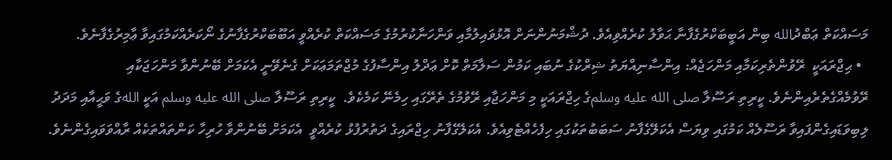މަސައްކަތް ޢަބްދުالله ބިން އަބީބަކްރުގެފާނާ ޙަވާލު ކުރެއްވިއެވެ. ދުޝްމަނުންނަށް އޮޅުވައިލުމާއި ވަންހަނާކުރުމުގެ މަސައްކަތް ކުރެއްވީ އަބޫބަކްރުގެފާނުގެ ނޯކަރެއްކަމުގައިވާ ޢާމިރުގެފާނެވެ.
  • ޙިޖްރައަކީ  ރޭވުންތެރިކަމާއި މަންހަޖެއް: އިންސާނިއްޔަތު ޝިރްކުގެ ނުބައި ކަމުން ސަލާމަތް ކޮށް ޢަދްލު އިންސާފުގެ މުޖްތަމަޢަކަށް ގެނެވޭނީ އެކަމަށް ބޭނުންވާ މަންހަޖަކާއި ރޭވުމެއްގެތެރެއިންނެވެ. ކީރިތި ރަސޫލާ صلى الله عليه وسلمގެ ހިޖްރައަކީ މި މަންހަޖާއި ރޭވުމުގެ ތެރޭގައި ހިމެނޭ ކަމެކެވެ.  ކީރިތި ރަސޫލާ صلى الله عليه وسلم އަކީ اللهގެ ވަޙީއާއި މަދަދު ލިބިވަޑައިގެންފައިވާ ރަސޫލެއް ކަމުގައި ވިޔަސް އެކަލޭގެފާނު ސަބަބުތަކުގައި ހިފެހެއްޓެވިއެވެ. އެކަލޭގެފާނު ހިޖްރައިގެ ދަތުރުފުޅު ކުރެއްވީ  އެކަމަށް ބޭނުންވާ ހުރިހާ ކަންތައްތަކެއް ރާއްވަވައިގެންނެވެ.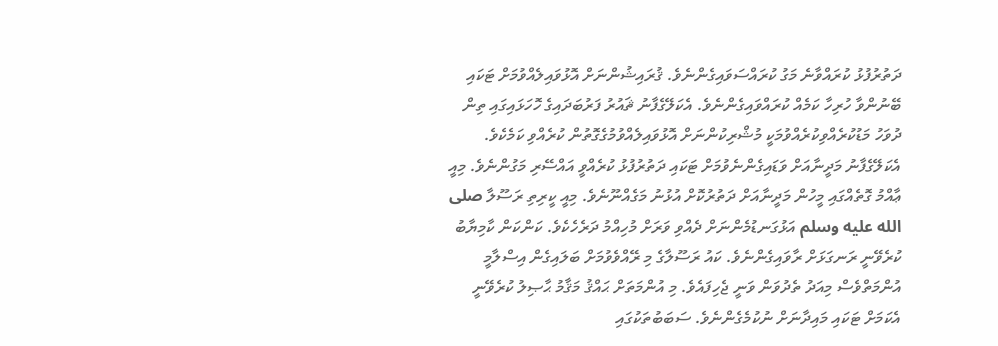ދަތުރުފުޅު ކުރައްވާނެ މަގު ކުރައްސަވައިގެންނެވެ. ޤުރައިޝުންނަށް އޮޅުވައިލެއްވުމަށް ޓަކައި ބޭނުންވާ ހުރިހާ ކަމެއް ކުރައްވައިގެންނެވެ. އެކަލޭގެފާނު ޘައުރު ފަރުބަދައިގެ ހޮހަޅައިގައި ތިން ދުވަހު މަޑުކުރެއްވިކުރެއްވުމަކީ މުޝްރިކުންނަށް އޮޅުވައިލެއްވުމުގެގޮތުން ކުރެއްވި ކަމެކެވެ. އެކަލޭގެފާނު މަދީނާއަށް ވަޑައިގެންނެވުމަށް ޓަކައި ދަތުރުފުޅު ކުރެއްވީ އައްސޭރި މަގުންނެވެ. މިއީ ޢާއްމު ގޮތެއްގައި މީހުން މަދީނާއަށް ދަތުރުކޮށް އުޅުނު މަގެއްނޫނެވެ. މިއީ ކީރިތި ރަސޫލާ صلى الله عليه وسلم އަޅުގަނޑުމެންނަށް ދެއްވި ވަރަށް މުހިއްމު ދަރެހެކެވެ. ކަންކަން ކާމިޔާބު ކުރެވޭނީ ރަނގަޅަށް ރާވައިގެންނެވެ. ކައު ރަސޫލާގެ މި ރޭއްވެވުމަށް ބަލައިގެން އިސްލާމީ އުންމަތްވެސް މިއަދު ތެދުވަން ވަނީ ޖެހިފައެވެ. މި އުންމަތަށް ޙައްޤު މަޤާމު ޙާޞިލު ކުރެވޭނީ އެކަމަށް ޓަކައި މައިދާނަށް ނުކުމެގެންނެވެ. ސަބަބުތަކުގައި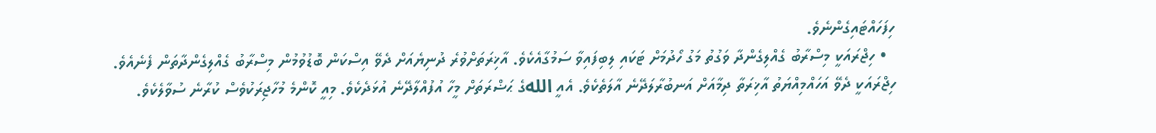ހިފަހައްޓައިގެންނެވެ.
  • ހިޖްރައަކީ މިސްރާބު ގެއްލިގެންދާ ވަގުތު މަގު ހޯދުމަށް ޓަކައި ލިބިފައިވާ ސަމުގާއެކެވެ. އާޚިރަތަށްވުރެ ދުނިޔެއަށް ދެވޭ އިސްކަން ބޮޑުވުމުން މިސްރާބު ގެއްލިގެންދާތަން ފެނެއެވެ. ހިޖްރައަކީ ދެވޭ އަހައްމިއްޔަތު އާޚިރަތާ ދިމާއަށް އަނބުރާލަދޭނެ އާލަތެކެވެ. އެއީ اللهގެ ޙަޟްރަތަށް މީހާ އުފުއްލާދޭނެ އުޅަދެކެވެ. މިއީ ކޮންމެ މުހާޖިރަކުވެސް ކުރާނެ ސުވާލެކެވެ.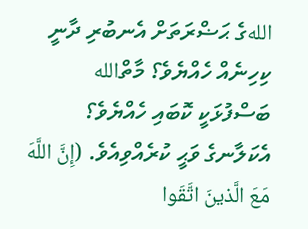اللهގެ ޙަޟްރަތަށް އެނބުރި ދާނީ ކިހިނެއް ހެއްޔެވެ؟ މާތްالله ބަސްފުޅަކީ ކޮބައި ހެއްޔެވެ؟ އެކަލާނގެ ވަޙީ ކުރެއްވިއެވެ. (إِنَّ اللَّهَ مَعَ الَّذينَ اتَّقَوا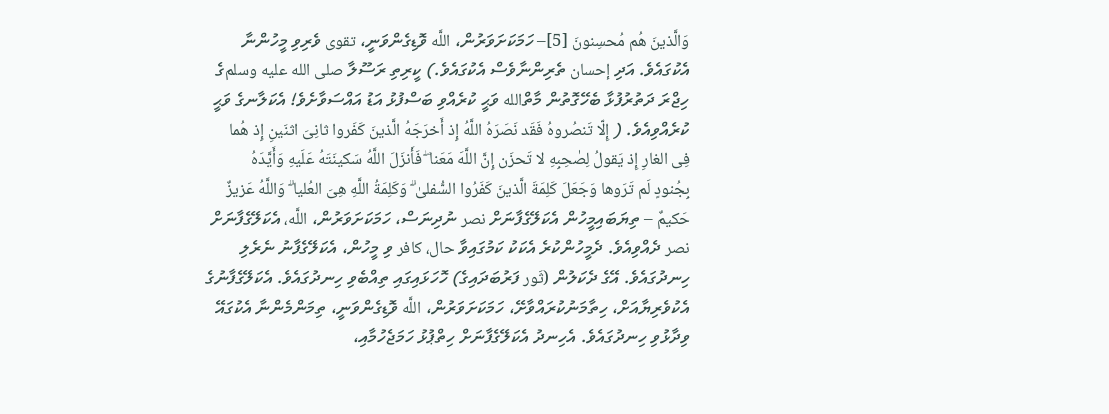وَالَّذينَ هُم مُحسِنونَ [5]– ހަމަކަށަވަރުން، اللَّه ވޮޑިގެންވަނީ، تقوى ވެރިވި މީހުންނާ އެކުގައެވެ. އަދި إحسان ތެރިންނާވެސް އެކުގައެވެ.) ކީރިތި ރަސޫލާ صلى الله عليه وسلمގެ ހިޖްރަ ދަތުރުފުޅާ ބެހޭގޮތުން މާތްالله ވަޙީ ކުރެއްވި ބަސްފުޅު އަޑު އައްސަވާށެވެ! އެކަލާނގެ ވަޙީ ކުރެއްވިއެވެ. ( إِلّا تَنصُروهُ فَقَد نَصَرَهُ اللَّهُ إِذ أَخرَجَهُ الَّذينَ كَفَروا ثانِىَ اثنَينِ إِذ هُما فِى الغارِ إِذ يَقولُ لِصٰحِبِهِ لا تَحزَن إِنَّ اللَّهَ مَعَنا ۖ فَأَنزَلَ اللَّهُ سَكينَتَهُ عَلَيهِ وَأَيَّدَهُ بِجُنودٍ لَم تَرَوها وَجَعَلَ كَلِمَةَ الَّذينَ كَفَرُوا السُّفلىٰ ۗ وَكَلِمَةُ اللَّهِ هِىَ العُليا ۗ وَاللَّهُ عَزيزٌ حَكيمٌ – ތިޔަބައިމީހުން އެކަލޭގެފާނަށް نصر ނުދިނަސް، ހަމަކަށަވަރުން، اللَّه، އެކަލޭގެފާނަށް نصر ދެއްވިއެވެ. ދެމީހުންކުރެ އެކަކު ކަމުގައިވާ حال، كافر ވި މީހުން، އެކަލޭގެފާނު ނެރެލި ހިނދުގައެވެ. އޭގެ ދެކަލުން (ثَور ފަރުބަދައިގެ) ހޮހަޅައިގައި ތިއްބެވި ހިނދުގައެވެ. އެކަލޭގެފާނުގެ އެކުވެރިޔާއަށް، ހިތާމަނުކުރައްވާށޭ، ހަމަކަށަވަރުން، اللَّه ވޮޑިގެންވަނީ، ތިމަންމެންނާ އެކުގައޭ ވިދާޅުވި ހިނދުގައެވެ. އެހިނދު އެކަލޭގެފާނަށް ހިތްޕުޅު ހަމަޖެހުމާއި،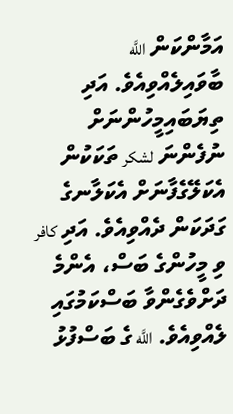އަމާންކަން اللَّه ބާވައިލެއްވިއެވެ. އަދި ތިޔަބައިމީހުންނަށް ނުފެންނަ لشكر ތަކަކުން އެކަލޭގެފާނަށް އެކަލާނގެ ގަދަކަން ދެއްވިއެވެ. އަދި كافر ވި މީހުންގެ ބަސް، އެންމެ ދަށްވެގެންވާ ބަސްކަމުގައި ލެއްވިއެވެ. اللَّه ގެ ބަސްފުޅު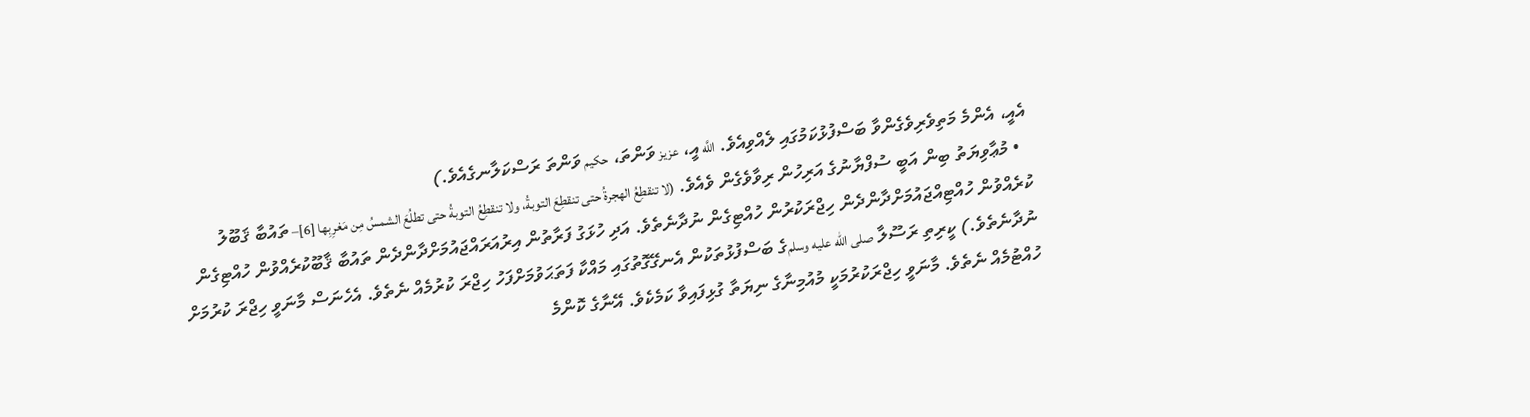އެއީ، އެންމެ މަތިވެރިވެގެންވާ ބަސްފުޅުކަމުގައި ލެއްވިއެވެ. اللَّه އީ، عزيز ވަންތަ، حكيم ވަންތަ ރަސްކަލާނގެއެވެ.)
  • މުޢާވިޔަތު ބިން އަބީ ސުފްޔާނުގެ އަރިހުން ރިވާވެގެން ވެއެވެ. (لا تنقطِعُ الهجرةُ حتى تنقطِعَ التوبةُ، ولا تنقطِعُ التوبةُ حتى تطلُعَ الشمسُ مِن مَغرِبِها [6]– ތައުބާ ޤަބޫލު ކުރެއްވުން ހުއްޓިއްޖައުމަށްދާންދެން ހިޖްރަކުރުން ހުއްޓިގެން ނުދާނެތެވެ. އަދި ހުޅަގު ފަރާތުން އިރުއަރައްޖައުމަށްދާންދެން ތައުބާ ޤާބޫކުރެއްވުން ހުއްޓިގެން ނުދާނެތެވެ.) ކީރިތި ރަސޫލާ صلى الله عليه وسلمގެ ބަސްފުޅުތަކުން އެނގޭގޮތުގައި މައްކާ ފަތަޙަވުމަށްފަހު ހިޖްރަ ކުރުމެއް ނެތެވެ. އެހެނަސް މާނަވީ ހިޖްރަ ކުރުމަށް ހުއްޓުމެއް ނެތެވެ. މާނަވީ ހިޖްރަކުރުމަކީ މުއުމިނާގެ ނިޔަތާ ގުޅިފައިވާ ކަމެކެވެ. އޭނާގެ ކޮންމެ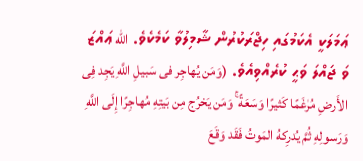ޢަމަލަކީ އެކަމުގައި ހިޖްރަކުރުން ޝާމިލުވާ ކަމެކެވެ. الله ޢައްޒަ ވަ ޖައްލަ ވަޙީ ކުރެއްވިއެވެ. (وَمَن يُهاجِر فى سَبيلِ اللَّهِ يَجِد فِى الأَرضِ مُرٰغَمًا كَثيرًا وَسَعَةً ۚ وَمَن يَخرُج مِن بَيتِهِ مُهاجِرًا إِلَى اللَّهِ وَرَسولِهِ ثُمَّ يُدرِكهُ المَوتُ فَقَد وَقَعَ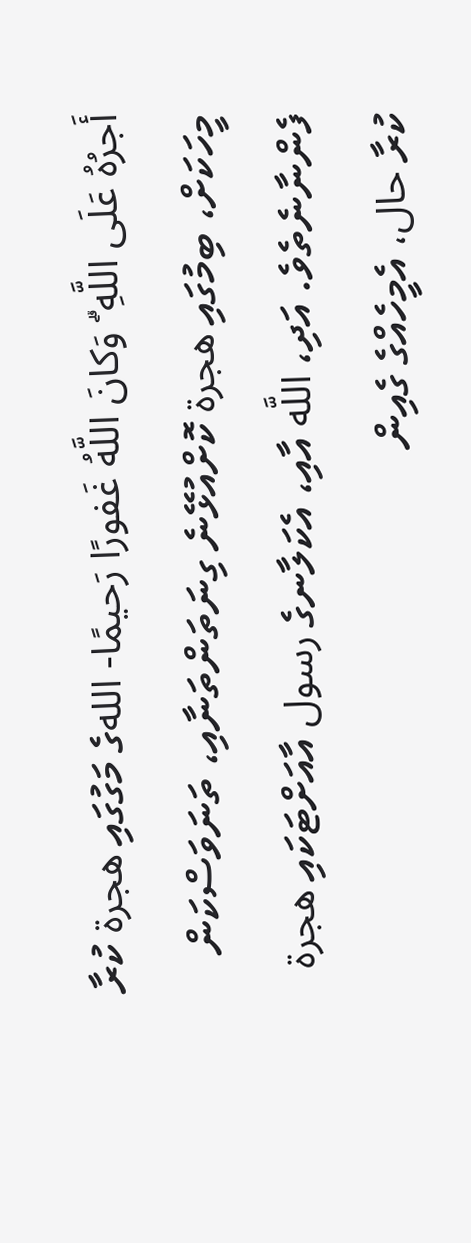أَجرُهُ عَلَى اللَّهِ ۗ وَكانَ اللَّهُ غَفورًا رَحيمًا- اللهގެ މަގުގައި هجرة ކުރާ މީހަކަށް، ބިމުގައި هجرة ކޮށްއުޅޭނެ ގިނަތަންތަނާއި، ތަނަވަސްކަން ފެންނާނެތެވެ. އަދި، اللَّه އާއި، އެކަލާނގެ رسول އާއަށްޓަކައި هجرة ކުރާ حال، އެމީހެއްގެ ގެއިން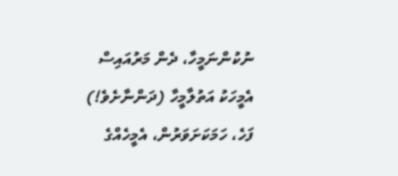ނުކުންނަމީހާ، ދެން މަރުއައިސް އެމީހަކު އަތުލާމީހާ (ދަންނާށެވެ!) ފަހެ، ހަމަކަށަވަރުން، އެމީހެއްގެ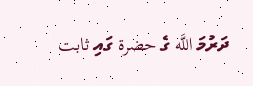ދަރުމަ اللَّه ގެ حضرة ގައި ثابت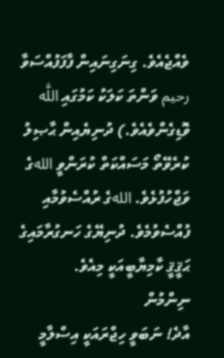ވެއްޖެއެވެ. ގިނަގިނައިން ފާފަފުއްސަވާ رحيم ވަންތަ ކަލަކު ކަމުގައި اللَّه ވޮޑިގެންވެއެވެ.) ދުނިޔެއިން ޙާޞިލު ކުރެވޭތޯ މަސައްކަތް ކުރަންވީ اللهގެ ވަޖްހުފުޅެވެ. اللهގެ ރުއްސެވުމާއި ފުއްސެވުމެވެ. ދުނިޔޭގެ ހަނގުރާމައިގެ ޙަޤީޤީ ކާމިޔާބީއަކީ މިއެވެ.
ނިންމުން
އާދެ! ނަބަވީ ހިޖްރައަކީ އިސްލާމީ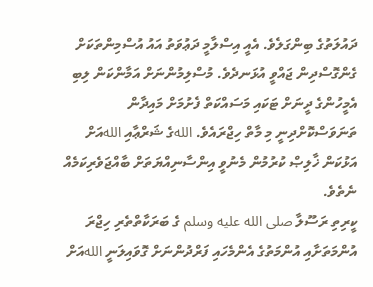ދައުލަތުގެ ބިންގަލެވެ. އެއީ އިސްލާމީ ދަޢުވަތު އައު އުސްމިންތަކަށް ގެންގޮސްދިން ޖައްވީ އުޅަނދެވެ. މުސްލިމުންނަށް އަމާންކަން ލިބި އެމީހުންގެ ދީނަށް ޓަކައި މަސައްކަތް ފެށުމަށް މައިދާން ތަނަވަސްކޮށްދިނީ މި މާތް ހިޖްރައެވެ. اللهގެ ޝަރްޢާއި اللهއަށް އަޅުކަން ޚާލިޞް ކުރުމުން މެނުވީ އިންސާނިއްޔަތަށް ބާއްޖަވެރިކަމެއް ނެތެވެ.
ކީރިތި ރަސޫލާ صلى الله عليه وسلم ގެ ބަރަކާތްތެރި ހިޖްރަ އުންމަތަށާއި އުންމަތުގެ އެންމެހައި ފަރްދުންނަށް ގޮވައިލަނީ اللهއަށް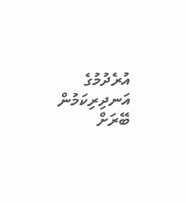އުރެދުމުގެ އަނދިރިކަމުން ބޭރަށް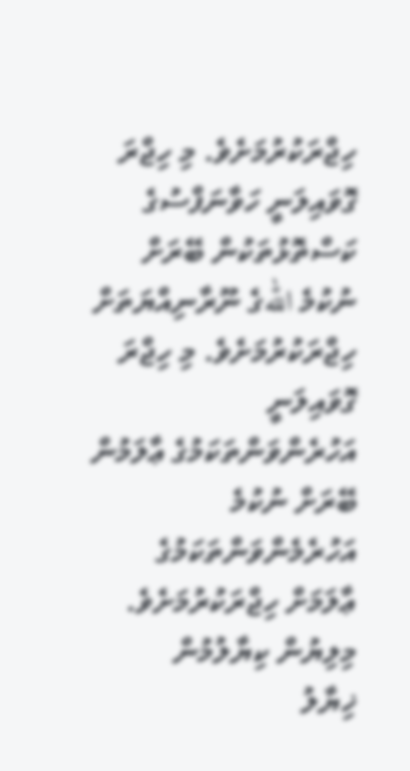ހިޖްރަކުރުމަށެވެ. މި ހިޖްރަ ގޮވައިލަނީ ހަވާނަފްސުގެ ކަސްތޮޅުތަކުން ބޭރަށް ނުކުމެ اللهގެ ނޫރާނިއްޔަތަށް ހިޖްރަކުރުމަށެވެ. މި ހިޖްރަ ގޮވައިލަނީ އަހުރެންވަންތަކަމުގެ ޢާލަމުން ބޭރަށް ނުކުމެ އަހުރެމެންވަންތަކަމުގެ ޢާލަމަށް ހިޖްރަކުރުމަށެވެ.
މިލިޔުން ކިޔާލުމުން
ޚިޔާލު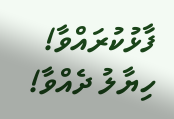ފާޅުކުރައްވާ!
ހިޔާލު ދެއްވާ!